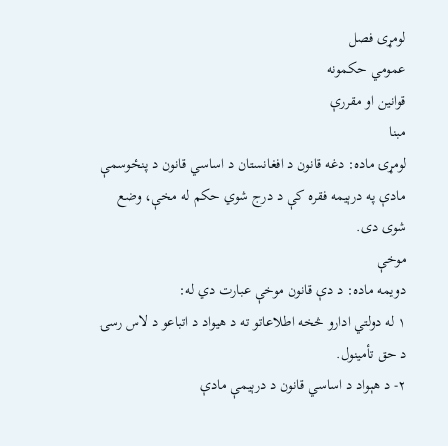لومړی فصل
عمومي حکمونه
قوانین او مقررې
مبنا
لومړۍ ماده: دغه قانون د افغانستان د اساسي قانون د پنځوسمې مادې په درېیمه فقره کې د درج شوي حکم له مخې، وضع شوی دی.
موخې
دویمه ماده: د دې قانون موخې عبارت دي له:
۱ له دولتي ادارو څخه اطلاعاتو ته د هیواد د اتباعو د لاس رسۍ د حق تأمینول.
۲- د هېواد د اساسي قانون د درېیمې مادې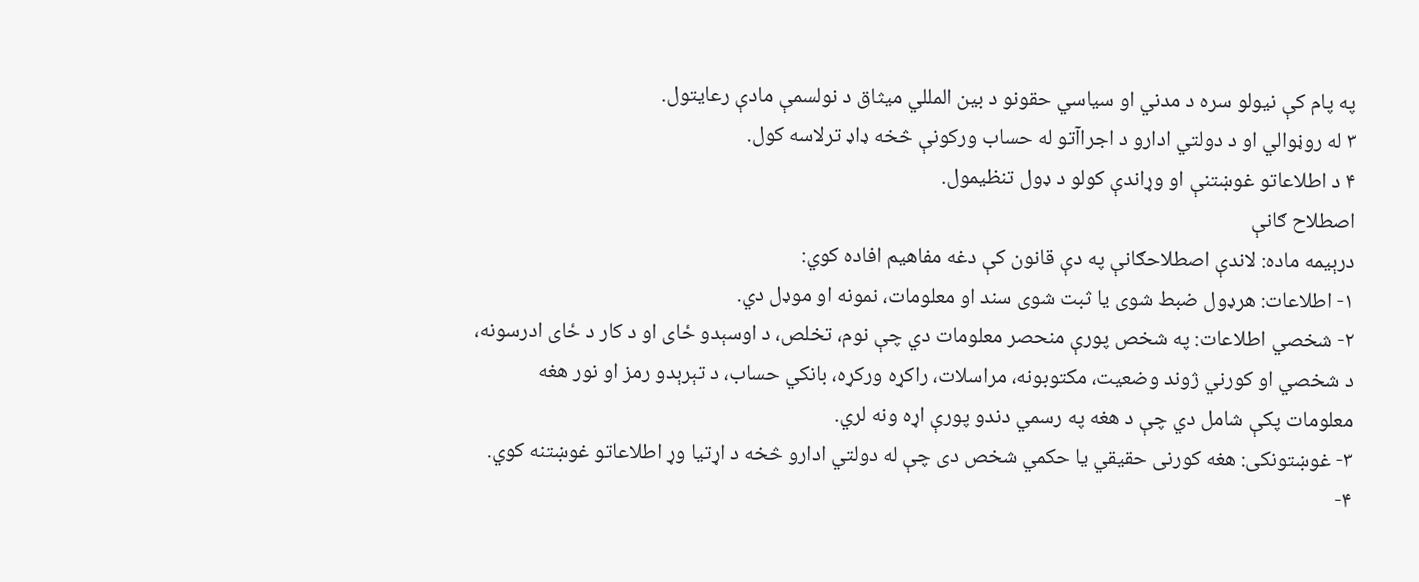په پام کې نیولو سره د مدني او سیاسي حقونو د بین المللي میثاق د نولسمې مادې رعایتول.
۳ له روڼوالي او د دولتي ادارو د اجراآتو له حساب ورکونې څخه ډاډ ترلاسه کول.
۴ د اطلاعاتو غوښتنې او وړاندې کولو د ډول تنظیمول.
اصطلاح ګانې
درېیمه ماده: لاندې اصطلاحګانې په دې قانون کې دغه مفاهیم افاده کوي:
۱- اطلاعات: هرډول ضبط شوی یا ثبت شوی سند او معلومات، نمونه او موډل دي.
۲- شخصي اطلاعات: په شخص پورې منحصر معلومات دي چې نوم، تخلص، د اوسېدو ځای او د کار د ځای ادرسونه، د شخصي او کورني ژوند وضعیت، مکتوبونه، مراسلات، راکړه ورکړه، بانکي حساب، د تېرېدو رمز او نور هغه معلومات پکې شامل دي چې د هغه په رسمي دندو پورې اړه ونه لري.
۳- غوښتونکی: هغه کورنی حقیقي یا حکمي شخص دی چې له دولتي ادارو څخه د اړتیا وړ اطلاعاتو غوښتنه کوي.
۴-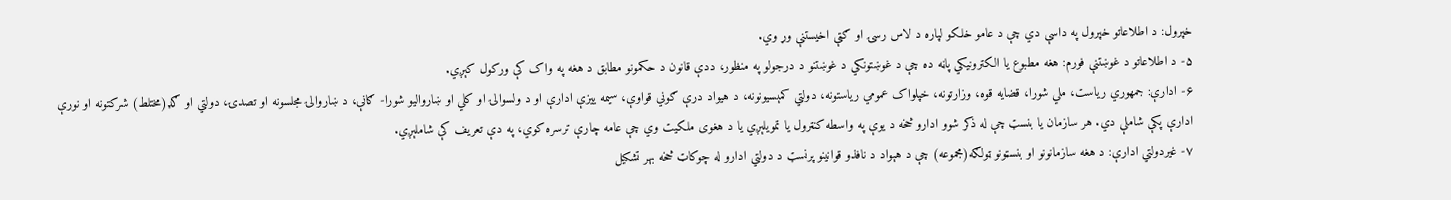خپرول: د اطلاعاتو خپرول په داسې دي چې د عامو خلکو لپاره د لاس رسۍ او ګټې اخیستنې وړ وي.
۵- د اطلاعاتو د غوښتنې فورم: هغه مطبوع یا الکترونیکي پاڼه ده چې د غوښتونکي د غوښتنو د درجولو په منظور، ددې قانون د حکمونو مطابق د هغه په واک کې ورکول کېږي.
۶- ادارې: جمهوري ریاست، ملي شورا، قضایه قوه، وزارتونه، خپلواک عمومي ریاستونه، دولتي کمېسیونونه، د هیواد درې ګوني قواوې، سیمه ییزې ادارې او د ولسوالۍ او کلي او ښاروالیو شورا- ګانې، د ښاروالۍ مجلسونه او تصدۍ، دولتي او ګډ(مختلط) شرکتونه او نورې ادارې پکې شاملې دي. هر سازمان یا بنسټ چې له ذکر شوو ادارو څخه د یوې په واسطه کنټرول یا تمویلېږي یا د هغوی ملکیت وي چې عامه چارې ترسره کوي، په دې تعریف کې شاملېږي.
۷- غیردولتي ادارې: د هغه سازمانونو او بنسټونو ټولګه(مجموعه) چې د هېواد د نافذو قوانینو پرنسټ د دولتي ادارو له چوکاټ څخه بهر تشکیل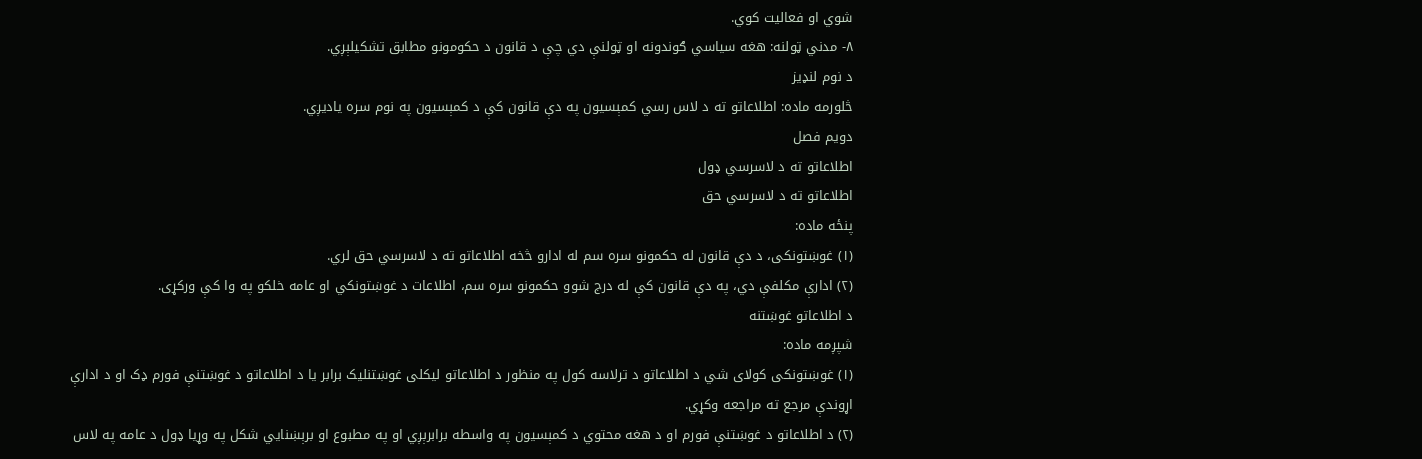شوي او فعالیت کوي.
۸- مدني ټولنه: هغه سیاسي ګوندونه او ټولنې دي چې د قانون د حکومونو مطابق تشکیلېږي.
د نوم لنډیز
څلورمه ماده: اطلاعاتو ته د لاس رسي کمېسیون په دې قانون کې د کمېسیون په نوم سره یادیږي.
دویم فصل
اطلاعاتو ته د لاسرسي ډول
اطلاعاتو ته د لاسرسي حق
پنځه ماده:
(۱) غوښتونکی، د دې قانون له حکمونو سره سم له ادارو څخه اطلاعاتو ته د لاسرسي حق لري.
(۲) ادارې مکلفې دي، په دې قانون کې له درج شوو حکمونو سره سم، اطلاعات د غوښتونکي او عامه خلکو په وا کې ورکړی.
د اطلاعاتو غوښتنه
شپږمه ماده:
(۱) غوښتونکی کولای شي د اطلاعاتو د ترلاسه کول په منظور د اطلاعاتو لیکلی غوښتنلیک برابر یا د اطلاعاتو د غوښتنې فورم ډک او د ادارې اړوندې مرجع ته مراجعه وکړي.
(۲) د اطلاعاتو د غوښتنې فورم او د هغه محتوي د کمېسیون په واسطه برابرېږي او په مطبوع او برېښنایي شکل په وړیا ډول د عامه په لاس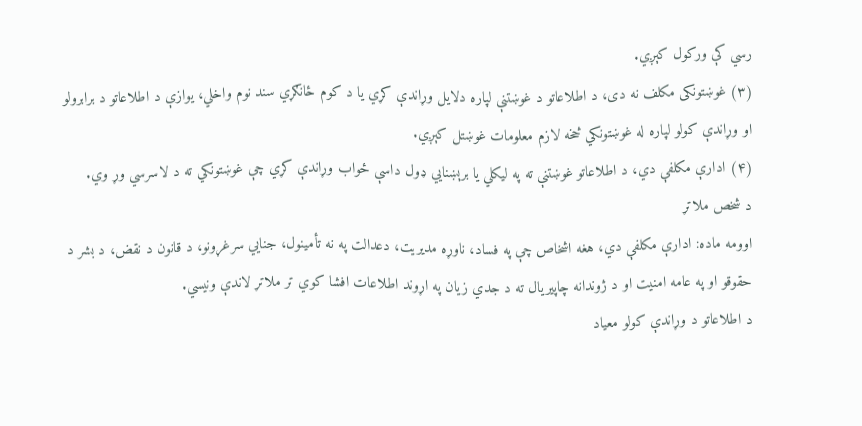رسي کې ورکول کېږي.
(۳) غوښتونکی مکلف نه دی، د اطلاعاتو د غوښتنې لپاره دلایل وړاندې کړي یا د کوم ځانګړي سند نوم واخلي، یوازې د اطلاعاتو د برابرولو او وړاندې کولو لپاره له غوښتونکي څخه لازم معلومات غوښتل کېږي.
(۴) ادارې مکلفې دي، د اطلاعاتو غوښتنې ته په لیکلي یا برېښنایي ډول داسې ځواب وړاندې کړي چې غوښتونکي ته د لاسرسي وړ وي.
د شخص ملاتړ
اوومه ماده: ادارې مکلفې دي، هغه اشخاص چې په فساد، ناوړه مدیریت، دعدالت په نه تأمینول، جنایي سرغړونو، د قانون د نقض، د بشر د حقوقو او په عامه امنیت او د ژوندانه چاپیریال ته د جدي زیان په اړوند اطلاعات افشا کوي تر ملاتړ لاندې ونیسي.
د اطلاعاتو د وړاندې کولو معیاد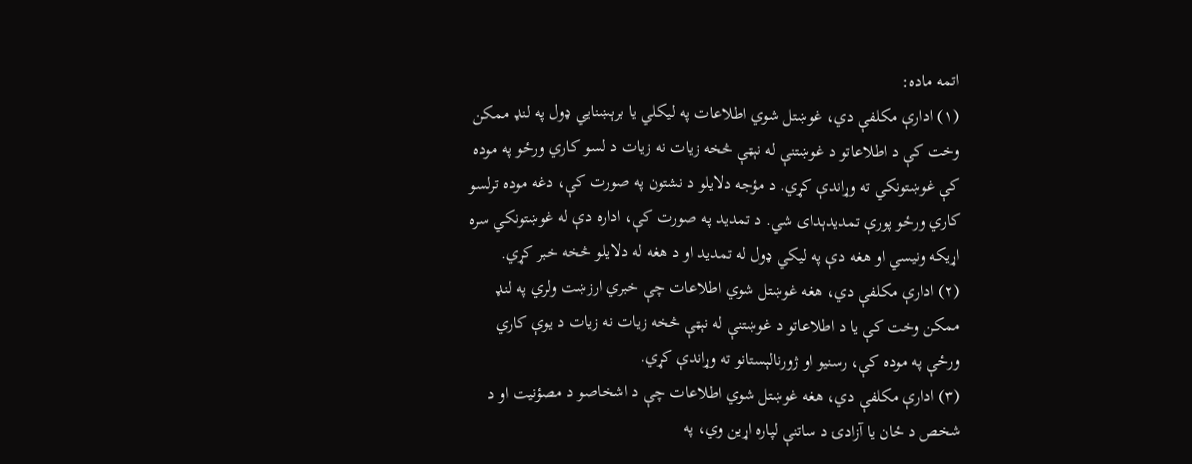اتمه ماده:
(۱) ادارې مکلفې دي، غوښتل شوي اطلاعات په لیکلي یا برېښنایي ډول په لنډ ممکن وخت کې د اطلاعاتو د غوښتنې له نېټې څخه زیات نه زیات د لسو کاري ورځو په موده کې غوښتونکي ته وړاندې کړي. د مؤجه دلایلو د نشتون په صورت کې، دغه موده ترلسو کاري ورځو پورې تمدیدېدای شي. د تمدید په صورت کې، اداره دې له غوښتونکي سره اړیکه ونیسي او هغه دې په لیکي ډول له تمدید او د هغه له دلایلو څخه خبر کړي.
(۲) ادارې مکلفې دي، هغه غوښتل شوي اطلاعات چې خبري ارزښت ولري په لنډ ممکن وخت کې یا د اطلاعاتو د غوښتنې له نېټې څخه زیات نه زیات د یوې کاري ورځې په موده کې، رسنیو او ژورنالېستانو ته وړاندې کړي.
(۳) ادارې مکلفې دي، هغه غوښتل شوي اطلاعات چې د اشخاصو د مصؤنیت او د شخص د ځان یا آزادۍ د ساتنې لپاره اړین وي، په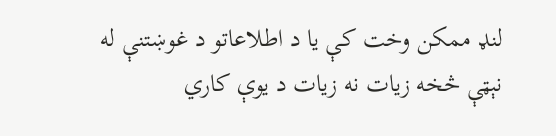لنډ ممکن وخت کې یا د اطلاعاتو د غوښتنې له نېټې څخه زیات نه زیات د یوې کاري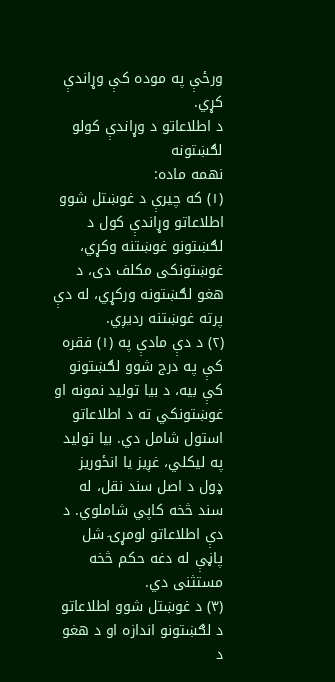ورځې په موده کې وړاندې کړي.
د اطلاعاتو د وړاندې کولو لګښتونه
نهمه ماده:
(۱) که چیرې د غوښتل شوو اطلاعاتو وړاندې کول د لګښتونو غوښتنه وکړي، غوښتونکی مکلف دی، د هغو لګښتونه ورکړي، له دې پرته غوښتنه ردیږي.
(۲) د دې مادې په (۱) فقره کې په درج شوو لګښتونو کې بیه، د بیا تولید نمونه او غوښتونکي ته د اطلاعاتو استول شامل دي. بیا تولید په لیکلي، غږیز یا انځوریز ډول د اصل سند نقل، له سند څخه کاپي شاملوي. د دې اطلاعاتو لومړۍ شل پاڼې له دغه حکم څخه مستثنی دي.
(۳) د غوښتل شوو اطلاعاتو د لګښتونو اندازه او د هغو د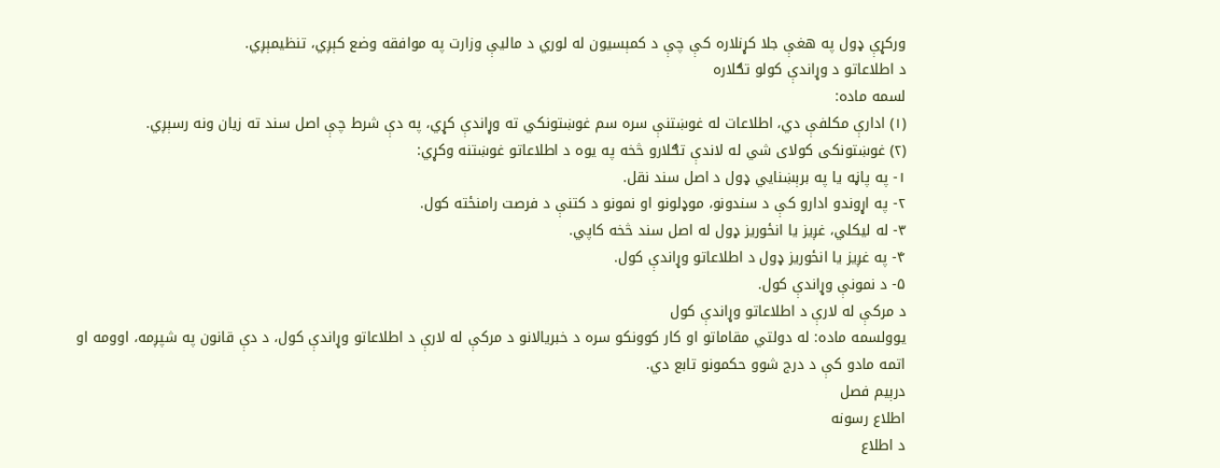ورکړې ډول په هغې جلا کړنلاره کې چې د کمېسیون له لوري د مالیې وزارت په موافقه وضع کېږي، تنظیمېږي.
د اطلاعاتو د وړاندې کولو تګلاره
لسمه ماده:
(۱) ادارې مکلفې دي، اطلاعات له غوښتنې سره سم غوښتونکي ته وړاندې کړي، په دې شرط چې اصل سند ته زیان ونه رسېږي.
(۲) غوښتونکی کولای شي له لاندې تګلارو څخه په یوه د اطلاعاتو غوښتنه وکړي:
۱- په پاڼه یا په برېښنایي ډول د اصل سند نقل.
۲- په اړوندو ادارو کې د سندونو، موډلونو او نمونو د کتنې د فرصت رامنځته کول.
۳- له لیکلي، غږیز یا انځوریز ډول له اصل سند څخه کاپي.
۴- په غږیز یا انځوریز ډول د اطلاعاتو وړاندې کول.
۵- د نمونې وړاندې کول.
د مرکې له لارې د اطلاعاتو وړاندې کول
یوولسمه ماده: له دولتي مقاماتو او کار کوونکو سره د خبریالانو د مرکې له لارې د اطلاعاتو وړاندې کول، د دې قانون په شپږمه، اوومه او اتمه مادو کې د درج شوو حکمونو تابع دي.
درېیم فصل
اطلاع رسونه
د اطلاع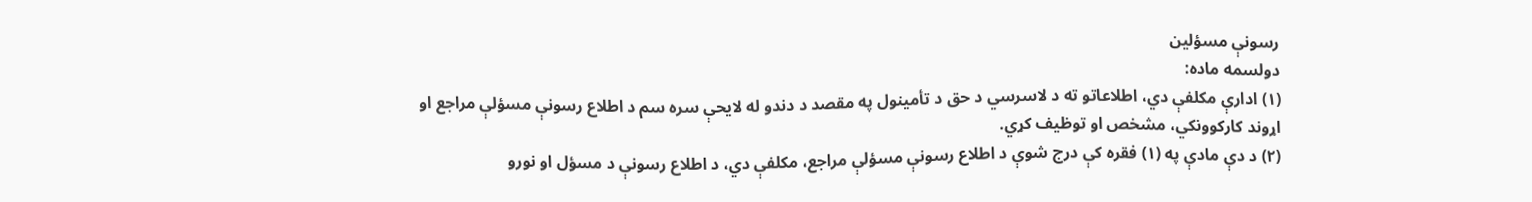رسونې مسؤلین
دولسمه ماده:
(۱) ادارې مکلفې دي، اطلاعاتو ته د لاسرسي د حق د تأمینول په مقصد د دندو له لایحې سره سم د اطلاع رسونې مسؤلې مراجع او اړوند کارکوونکي، مشخص او توظیف کړي.
(۲) د دې مادې په (۱) فقره کې درج شوې د اطلاع رسونې مسؤلې مراجع، مکلفې دي، د اطلاع رسونې د مسؤل او نورو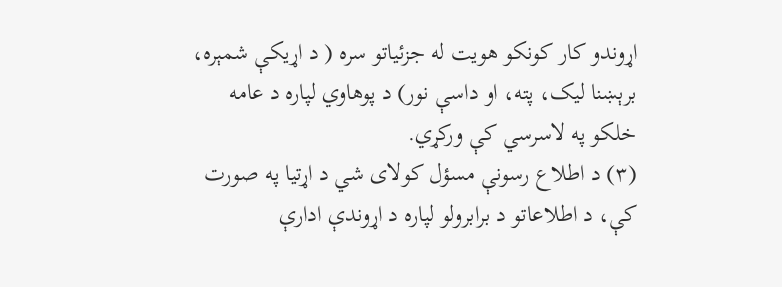اړوندو کار کونکو هویت له جزئیاتو سره ( د اړیکې شمېره، برېښنا لیک، پته، او داسې نور) د پوهاوي لپاره د عامه خلکو په لاسرسي کې ورکړي.
(۳) د اطلاع رسونې مسؤل کولای شي د اړتیا په صورت کې، د اطلاعاتو د برابرولو لپاره د اړوندې ادارې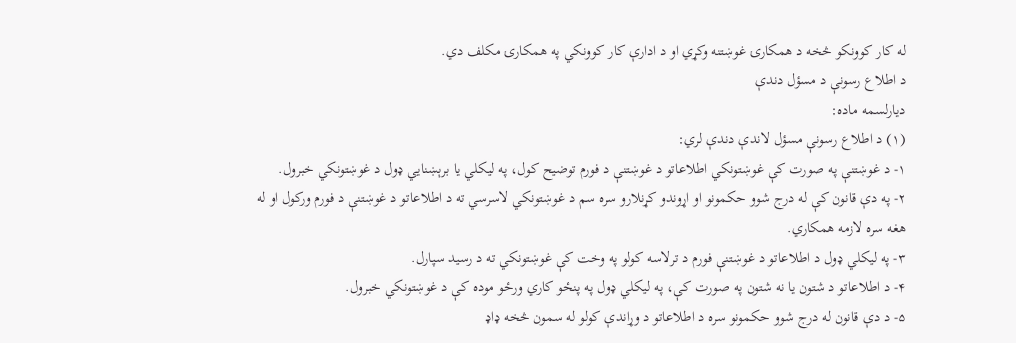له کار کوونکو څخه د همکارۍ غوښتنه وکړي او د ادارې کار کوونکي په همکارۍ مکلف دي.
د اطلاع رسونې د مسؤل دندې
دیارلسمه ماده:
(۱) د اطلاع رسونې مسؤل لاندې دندې لري:
۱- د غوښتنې په صورت کې غوښتونکي اطلاعاتو د غوښتنې د فورم توضیح کول، په لیکلي یا برېښنایي ډول د غوښتونکي خبرول.
۲- په دې قانون کې له درج شوو حکمونو او اړوندو کړنلارو سره سم د غوښتونکي لاسرسي ته د اطلاعاتو د غوښتنې د فورم ورکول او له هغه سره لازمه همکاري.
۳- په لیکلي ډول د اطلاعاتو د غوښتنې فورم د ترلاسه کولو په وخت کې غوښتونکي ته د رسید سپارل.
۴- د اطلاعاتو د شتون یا نه شتون په صورت کې، په لیکلي ډول په پنځو کاري ورځو موده کې د غوښتونکي خبرول.
۵- د دې قانون له درج شوو حکمونو سره د اطلاعاتو د وړاندې کولو له سمون څخه ډاډ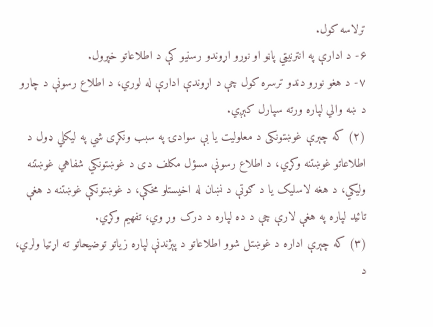ترلاسه کول.
۶- د ادارې په انترنیټي پاڼو او نورو اړوندو رسنیو کې د اطلاعاتو خپرول.
۷- د هغو نورو دندو ترسره کول چې د اړوندې ادارې له لوري، د اطلاع رسونې د چارو د ښه والي لپاره ورته سپارل کېږي.
(۲) که چېرې غوښتونکی د معلولیت یا بې سوادۍ په سبب ونکړی شي په لیکلي ډول د اطلاعاتو غوښتنه وکړي، د اطلاع رسونې مسؤل مکلف دی د غوښتونکي شفاهي غوښتنه ولیکي، د هغه لاسلیک یا د ګوتې د نښان له اخیستلو مخکې، د غوښتونکې غوښتنه د هغې تائید لپاره په هغې لارې چې د ده لپاره د درک وړ وي، تفهیم وکړي.
(۳) که چېرې اداره د غوښتل شوو اطلاعاتو د پېژندنې لپاره زیاتو توضیحاتو ته اړتیا ولري، د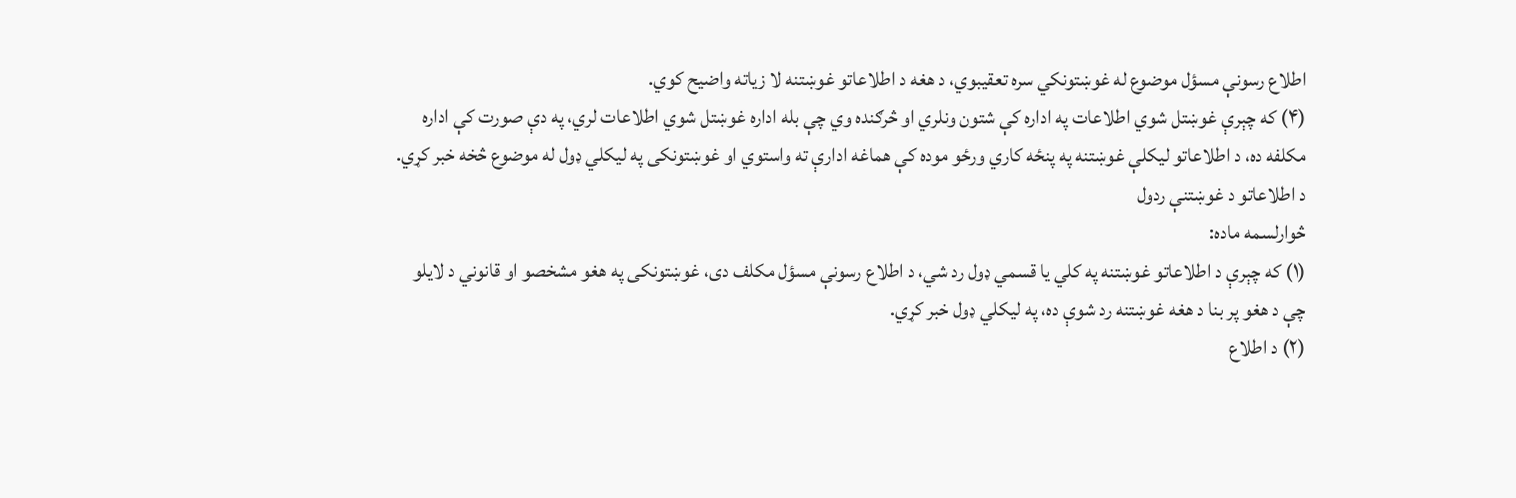اطلاع رسونې مسؤل موضوع له غوښتونکي سره تعقیبوي، د هغه د اطلاعاتو غوښتنه لا زیاته واضیح کوي.
(۴) که چېرې غوښتل شوي اطلاعات په اداره کې شتون ونلري او څرګنده وي چې بله اداره غوښتل شوي اطلاعات لري، په دې صورت کې اداره مکلفه ده، د اطلاعاتو لیکلې غوښتنه په پنځه کاري ورځو موده کې هماغه ادارې ته واستوي او غوښتونکی په لیکلي ډول له موضوع څخه خبر کړي.
د اطلاعاتو د غوښتنې ردول
څوارلسمه ماده:
(۱) که چېرې د اطلاعاتو غوښتنه په کلي یا قسمي ډول رد شي، د اطلاع رسونې مسؤل مکلف دی، غوښتونکی په هغو مشخصو او قانوني د لایلو چې د هغو پر بنا د هغه غوښتنه رد شوې ده، په لیکلي ډول خبر کړي.
(۲) د اطلاع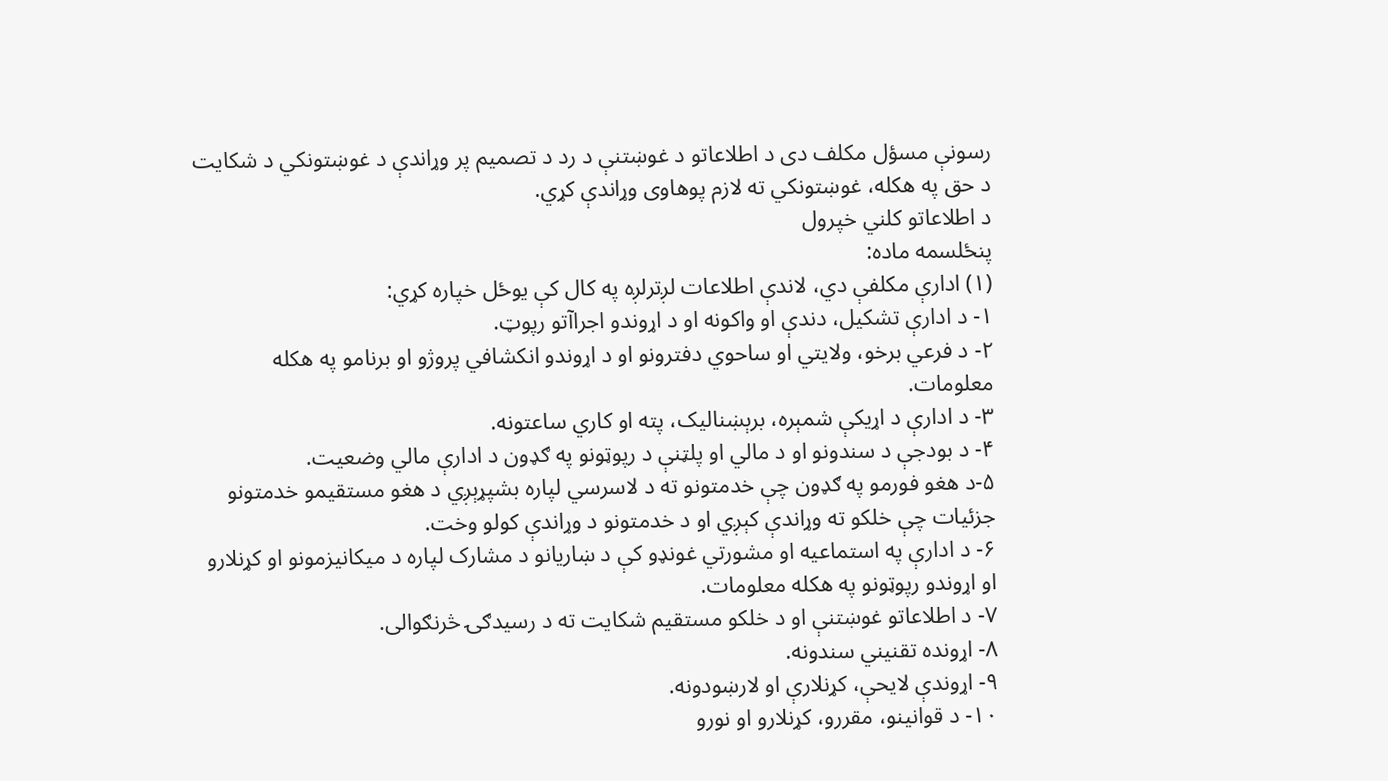رسونې مسؤل مکلف دی د اطلاعاتو د غوښتنې د رد د تصمیم پر وړاندې د غوښتونکي د شکایت د حق په هکله، غوښتونکي ته لازم پوهاوی وړاندې کړي.
د اطلاعاتو کلني خپرول
پنځلسمه ماده:
(۱) ادارې مکلفې دي، لاندې اطلاعات لږترلږه په کال کې یوځل خپاره کړي:
۱- د ادارې تشکیل، دندې او واکونه او د اړوندو اجراآتو رپوټ.
۲- د فرعي برخو، ولایتي او ساحوي دفترونو او د اړوندو انکشافي پروژو او برنامو په هکله معلومات.
۳- د ادارې د اړیکې شمېره، برېښنالیک، پته او کاري ساعتونه.
۴- د بودجې د سندونو او د مالي او پلټنې د رپوټونو په ګډون د ادارې مالي وضعیت.
۵-د هغو فورمو په ګډون چې خدمتونو ته د لاسرسي لپاره بشپړېږي د هغو مستقیمو خدمتونو جزئیات چې خلکو ته وړاندې کېږي او د خدمتونو د وړاندې کولو وخت.
۶- د ادارې په استماعیه او مشورتي غونډو کې د ښاریانو د مشارک لپاره د میکانیزمونو او کړنلارو او اړوندو رپوټونو په هکله معلومات.
۷- د اطلاعاتو غوښتنې او د خلکو مستقیم شکایت ته د رسیدګۍ څرنګوالی.
۸- اړونده تقنیني سندونه.
۹- اړوندې لایحې، کړنلارې او لارښودونه.
۱۰- د قوانینو، مقررو، کړنلارو او نورو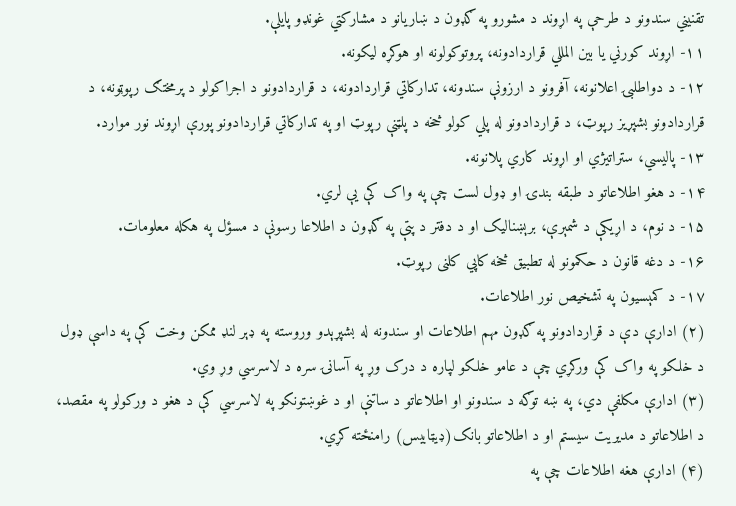تقنیني سندونو د طرحې په اړوند د مشورو په ګډون د ښاریانو د مشارکتي غونډو پایلې.
۱۱- اړوند کورني یا بین المللي قراردادونه، پروتوکولونه او هوکړه لیکونه.
۱۲- د دواطلبۍ اعلانونه، آفرونو د ارزونې سندونه، تدارکاتي قراردادونه، د قراردادونو د اجراکولو د پرمختګ رپوټونه، د قراردادونو بشپړیز رپوټ، د قراردادونو له پلي کولو څخه د پلټنې رپوټ او په تدارکاتي قراردادونو پورې اړوند نور موارد.
۱۳- پالیسي، ستراتیژي او اړوند کاري پلانونه.
۱۴- د هغو اطلاعاتو د طبقه بندۍ او ډول لست چې په واک کې یې لري.
۱۵- د نوم، د اړیکې د شمېرې، برېښنالیک او د دفتر د پتې په ګډون د اطلاعا رسونې د مسؤل په هکله معلومات.
۱۶- د دغه قانون د حکمونو له تطبیق څخه کاپي کلنی رپوټ.
۱۷- د کمېسیون په تشخیص نور اطلاعات.
(۲) ادارې دې د قراردادونو په ګډون مهم اطلاعات او سندونه له بشپړېدو وروسته په ډېر لنډ ممکن وخت کې په داسې ډول د خلکو په واک کې ورکړي چې د عامو خلکو لپاره د درک وړ په آسانۍ سره د لاسرسي وړ وي.
(۳) ادارې مکلفې دي، په ښه توګه د سندونو او اطلاعاتو د ساتنې او د غوښتونکو په لاسرسي کې د هغو د ورکولو په مقصد، د اطلاعاتو د مدیریت سیستم او د اطلاعاتو بانک(ډیټابیس) رامنځته کړي.
(۴) ادارې هغه اطلاعات چې په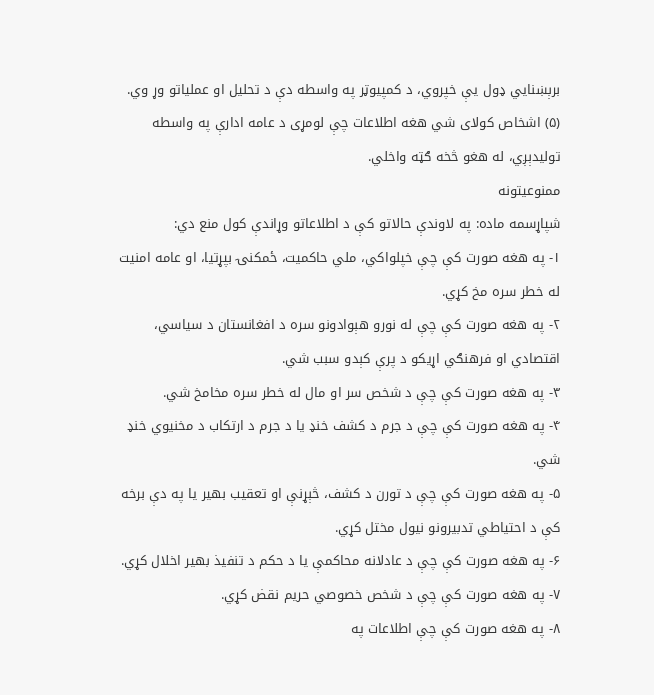برېښنایي ډول یې خپروي، د کمپیوټر په واسطه دې د تحلیل او عملیاتو وړ وي.
(۵) اشخاص کولای شي هغه اطلاعات چې لومړی د عامه ادارې په واسطه تولیدېږي، له هغو څخه ګټه واخلي.
ممنوعیتونه
شپاړسمه ماده: په لاوندې حالاتو کې د اطلاعاتو وړاندې کول منع دي:
۱- په هغه صورت کې چې خپلواکي، ملي حاکمیت، ځمکنۍ بپړتیا، او عامه امنیت له خطر سره مخ کړي.
۲- په هغه صورت کې چې له نورو هېوادونو سره د افغانستان د سیاسي، اقتصادي او فرهنګي اړیکو د پرې کېدو سبب شي.
۳- په هغه صورت کې چې د شخص سر او مال له خطر سره مخامخ شي.
۴- په هغه صورت کې چې د جرم د کشف خنډ یا د جرم د ارتکاب د مخنیوي خنډ شي.
۵- په هغه صورت کې چې د تورن د کشف، څېړنې او تعقیب بهیر یا په دې برخه کې د احتیاطي تدبیرونو نیول مختل کړي.
۶- په هغه صورت کې چې د عادلانه محاکمې یا د حکم د تنفیذ بهیر اخلال کړي.
۷- په هغه صورت کې چې د شخص خصوصي حریم نقض کړي.
۸- په هغه صورت کې چې اطلاعات په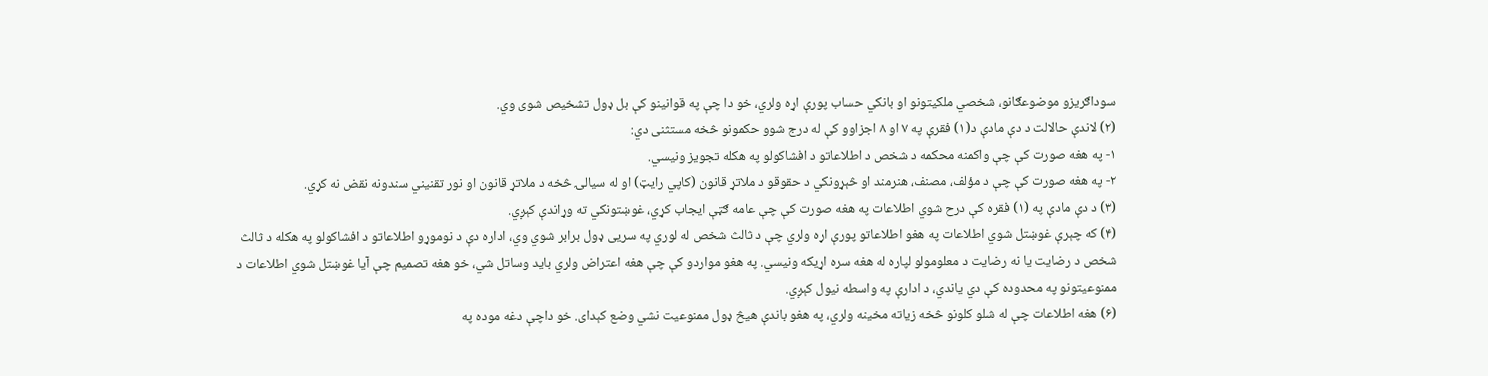سوداګریزو موضوعګانو، شخصي ملکیتونو او بانکي حساب پورې اړه ولري، خو دا چې په قوانینو کې بل ډول تشخیص شوی وي.
(۲) لاندې حالالت د دې مادې د(۱) فقرې په ۷ او ۸ اجزاوو کې له درج شوو حکمونو څخه مستثنی دي:
۱- په هغه صورت کې چې واکمنه محکمه د شخص د اطلاعاتو د افشاکولو په هکله تجویز ونیسي.
۲- په هغه صورت کې چې د مؤلف، مصنف، هنرمند او څېړونکي د حقوقو د ملاتړ قانون (کاپي رایټ) او له سیالۍ څخه د ملاتړ قانون او نور تقنیني سندونه نقض نه کړي.
(۳) د دې مادې په (۱) فقره کې درح شوي اطلاعات په هغه صورت کې چې عامه ګټې ایجاب کړي، غوښتونکي ته وړاندې کېږي.
(۴) که چېرې غوښتل شوي اطلاعات په هغو اطلاعاتو پورې اړه ولري چې د ثالث شخص له لوري په سريی ډول برابر شوي وي، اداره دې د نوموړو اطلاعاتو د افشاکولو په هکله د ثالث شخص د رضایت یا نه رضایت د معلومولو لپاره له هغه سره اړیکه ونیسي. په هغو مواردو کې چې هغه اعتراض ولري باید وساتل شي، خو هغه تصمیم چې آیا غوښتل شوي اطلاعات د ممنوعیتونو په محدوده کې دي یاندي، د ادارې په واسطه نیول کېږي.
(۶) هغه اطلاعات چې له شلو کلونو څخه زیاته مخینه ولري، په هغو باندې هیڅ ډول ممنوعیت نشي وضع کېدای. خو داچې دغه موده په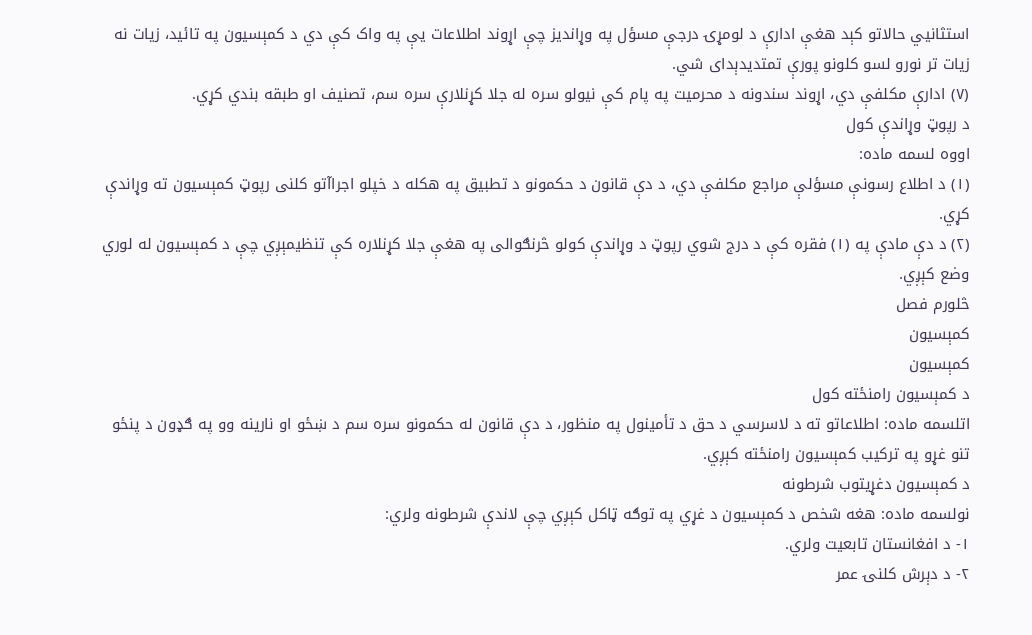استثانیي حالاتو کېد هغې ادارې د لومړۍ درجې مسؤل په وړاندیز چې اړوند اطلاعات یې په واک کې دي د کمېسیون په تائید، زیات نه زیات تر نورو لسو کلونو پورې تمتدیدېدای شي.
(۷) ادارې مکلفې دي، اړوند سندونه د محرمیت په پام کې نیولو سره له جلا کړنلارې سره سم، تصنیف او طبقه بندي کړي.
د رپوټ وړاندې کول
اووه لسمه ماده:
(۱) د اطلاع رسونې مسؤلې مراجع مکلفې دي، د دې قانون د حکمونو د تطبیق په هکله د خپلو اجراآتو کلنی رپوټ کمېسیون ته وړاندې کړي.
(۲) د دې مادې په (۱) فقره کې د درج شوي رپوټ د وړاندې کولو څرنګوالی په هغې جلا کړنلاره کې تنظیمېږي چې د کمېسیون له لوري وضع کېږي.
څلورم فصل
کمېسیون
کمېسیون
د کمېسیون رامنځته کول
اتلسمه ماده: اطلاعاتو ته د لاسرسي د حق د تأمینول په منظور، د دې قانون له حکمونو سره سم د ښځو او نارینه وو په ګډون د پنځو تنو غړو په ترکیب کمېسیون رامنځته کېږي.
د کمېسیون دغړیتوب شرطونه
نولسمه ماده: هغه شخص د کمېسیون د غړي په توګه ټاکل کېږي چې لاندې شرطونه ولري:
۱- د افغانستان تابعیت ولري.
۲- د دېرش کلنۍ عمر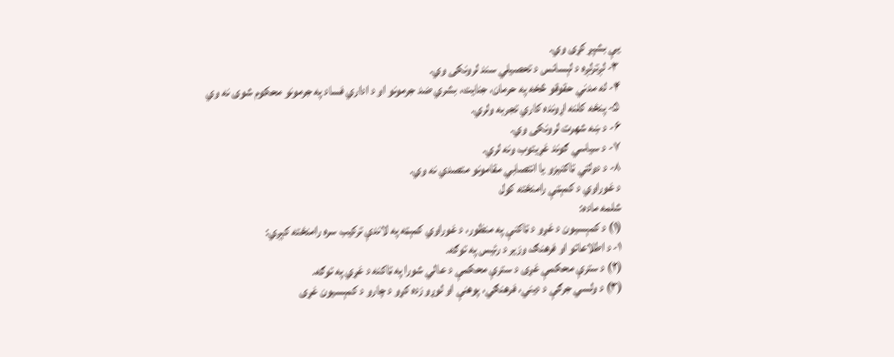یې بشپړ کړی وي.
۳- لږترلږه د لېسانس د تحصیلي سند لرونکی وي.
۴- له مدني حقوقو څخه په حرمان، جنایت، بشري ضد جرمونو او د اداري فساد په جرمونو محکوم شوی نه وي
۵- پنځه کلنه اړونده کاري تجربه ولري.
۶- د ښه شهرت لرونکی وي.
۷- د سیاسي ګوند غړیتوب ونه لري.
۸- د دولتي ټاکنیزو یا انتصابي مقامونو متصدي نه وي.
د غوراوي د کمېټې رامنځته کول
شلمه ماده:
(۱) د کمېسیون د غړو د ټاکنې په منظور، د غوراوي کمېټه په لاندې ترکیب سره رامنځته کېږي:
۱- د اطلاعاتو او فرهنګ وزیر د رئیس په توګه.
(۲) د سترې محکمې غړی د سترې محکمې د عالي شورا په ټاکنه د غړي په توګه.
(۳) د ولسي جرګې د ديني، فرهنګي، پوهنې او لوړو زده کړو د چارو د کمېسیون غړی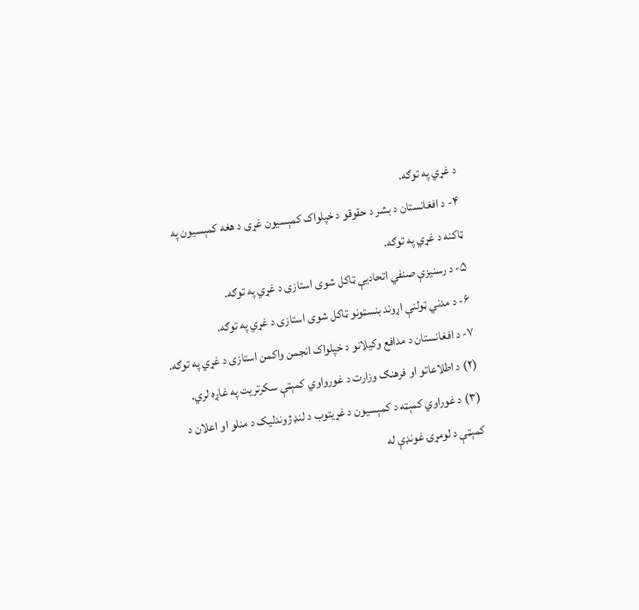د غړي په توګه.
۴- د افغانستان د بشر د حقوقو د خپلواک کمېسیون غړی د هغه کمېسیون په ټاکنه د غړي په توګه.
۵- د رسنیزې صنفي اتحادیې ټاکل شوی استازی د غړي په توګه.
۶- د مدني ټولنې اړوند بنسټونو ټاکل شوی استازی د غړي په توګه.
۷- د افغانستان د مدافع وکیلانو د خپلواک انجمن واکمن استازی د غړي په توګه.
(۲) د اطلاعاتو او فرهنګ وزارت د غورواوي کمېټې سکرتریت په غاړه لري.
(۳) د غوراوي کمېټه د کمېسیون د غړیتوب د لنډ ژوندلیک د منلو او اعلان د کمېټې د لومړۍ غونډې له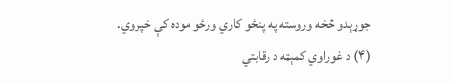جوړېدو څخه وروسته په پنځو کاري ورځو موده کې خپروي.
(۴) د غوراوي کمېټه د رقابتي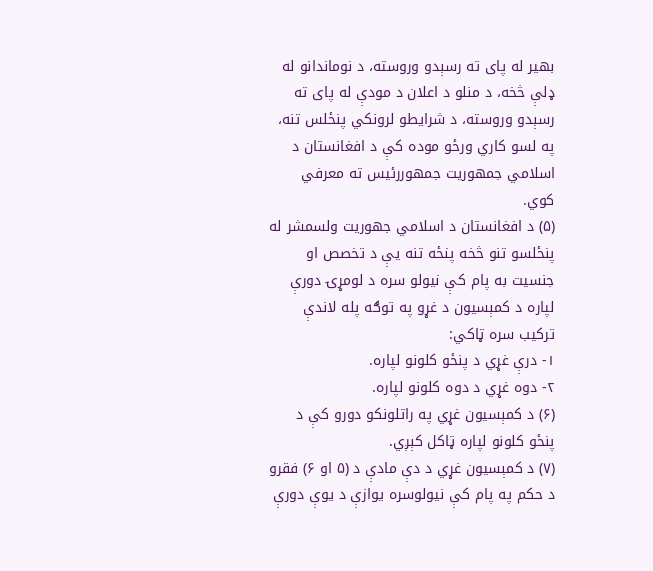بهیر له پای ته رسېدو وروسته، د نوماندانو له ډلې څخه، د منلو د اعلان د مودې له پای ته رسېدو وروسته، د شرایطو لرونکي پنځلس تنه، په لسو کاري ورځو موده کې د افغانستان د اسلامي جمهوریت جمهوررئیس ته معرفي کوي.
(۵) د افغانستان د اسلامي جهوریت ولسمشر له پنځلسو تنو څخه پنځه تنه یې د تخصص او جنسیت به پام کې نیولو سره د لومړۍ دورې لپاره د کمېسیون د غړو په توګه پله لاندې ترکیب سره ټاکي:
۱- درې غړي د پنځو کلونو لپاره.
۲- دوه غړي د دوه کلونو لپاره.
(۶) د کمېسیون غړي په راتلونکو دورو کې د پنځو کلونو لپاره ټاکل کېږي.
(۷) د کمېسیون غړي د دې مادې د (۵ او ۶) فقرو د حکم په پام کې نیولوسره یوازې د یوې دورې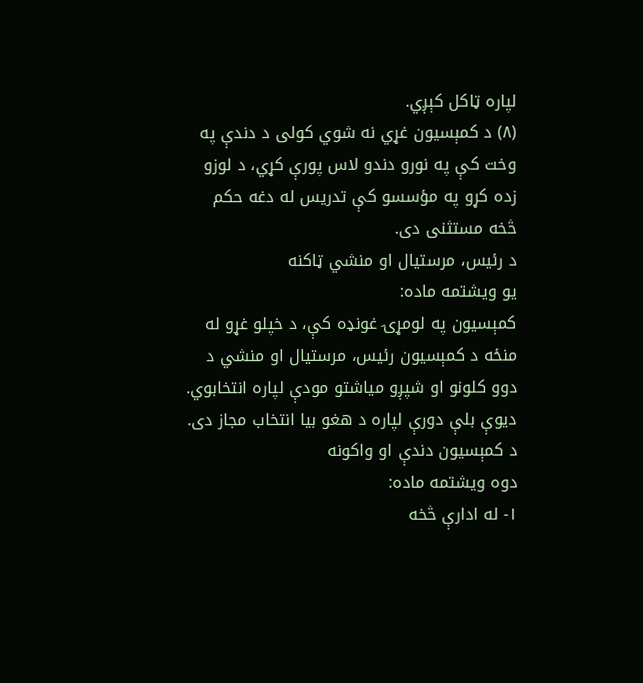لپاره ټاکل کېږي.
(۸) د کمېسیون غړي نه شوي کولی د دندې په وخت کې په نورو دندو لاس پورې کړي، د لوزو زده کړو په مؤسسو کې تدریس له دغه حکم څخه مستثنی دی.
د رئیس، مرستیال او منشي ټاکنه
یو ویشتمه ماده:
کمېسیون په لومړۍ غونډه کې، د خپلو غړو له منځه د کمېسیون رئیس، مرستیال او منشي د دوو کلونو او شپږو میاشتو مودې لپاره انتخابوي. دیوې بلې دورې لپاره د هغو بیا انتخاب مجاز دی.
د کمېسیون دندې او واکونه
دوه ویشتمه ماده:
۱- له ادارې څخه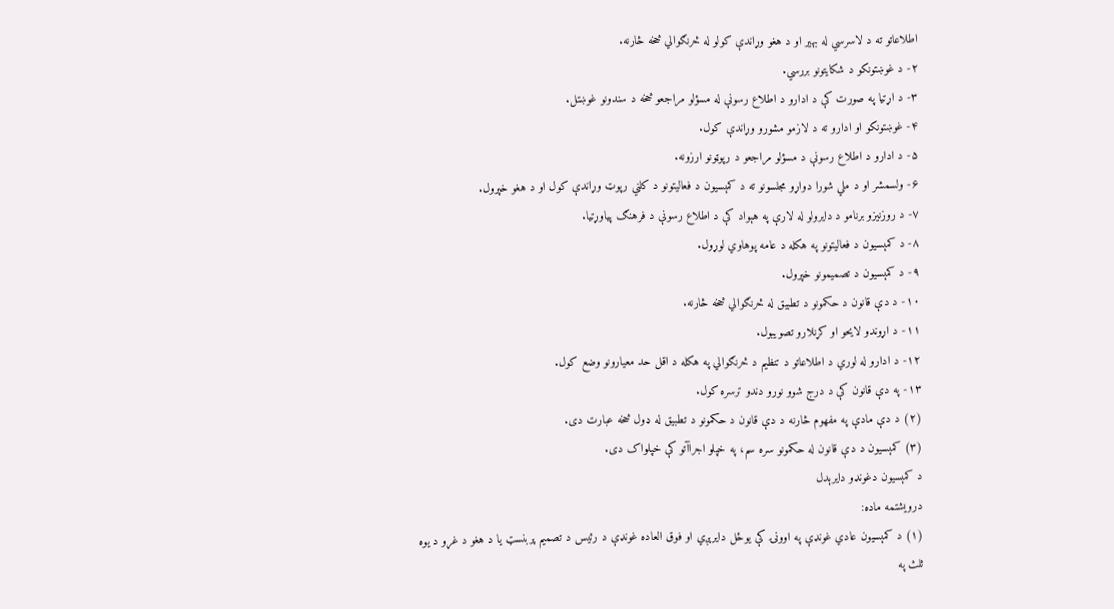اطلاعاتو ته د لاسرسي له بهیر او د هغو وړاندې کولو له څرنګوالي څخه څارنه.
۲- د غوښتونکو د شکایتونو بررسي.
۳- د اړتیا په صورت کې د ادارو د اطلاع رسونې له مسؤلو مراجعو څخه د سندونو غوښتل.
۴- غوښتونکو او ادارو ته د لازمو مشورو وړاندې کول.
۵- د ادارو د اطلاع رسونې د مسؤلو مراجعو د رپوټونو ارزونه.
۶- ولسمشر او د ملي شورا دواړو مجلسونو ته د کمېسیون د فعالیتونو د کلني رپوټ وړاندې کول او د هغو خپرول.
۷- د روزنیزو برنامو د دایرولو له لارې په هېواد کې د اطلاع رسونې د فرهنګ پیاوړتیا.
۸- د کمېسیون د فعالیتونو په هکله د عامه پوهاوي لوړول.
۹- د کمېسیون د تصمیمونو خپرول.
۱۰- د دې قانون د حکمونو د تطبیق له څرنګوالي څخه څارنه.
۱۱- د اړوندو لایحو او کړنلارو تصویبول.
۱۲- د ادارو له لوري د اطلاعاتو د تنظیم د څرنګوالي په هکله د اقل حد معیارونو وضع کول.
۱۳- په دې قانون کې د درج شوو نورو دندو ترسره کول.
(۲) د دې مادې په مفهوم څارنه د دې قانون د حکمونو د تطبیق له ډول څخه عبارت دی.
(۳) کمېسیون د دې قانون له حکمونو سره سم، په خپلو اجراآتو کې خپلواک دی.
د کمېسیون دغونډو دایرېدل
درویشتمه ماده:
(۱) د کمېسیون عادي غونډې په اوونۍ کې یوځل دایرېږي او فوق العاده غونډې د رئیس د تصمیم پربنسټ یا د هغو د غړو د یوه ثلث په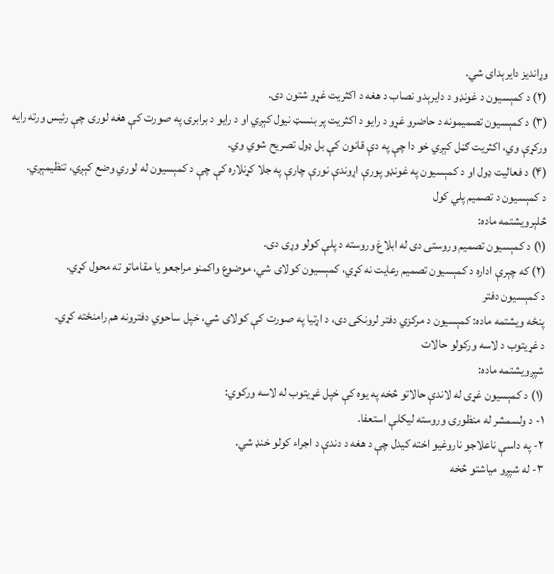وړاندیز دایرېدای شي.
(۲) د کمېسیون د غونډو د دایرېدو نصاب د هغه د اکثریت غړو شتون دی.
(۳) د کمېسیون تصمیمونه د حاضرو غړو د رایو د اکثریت پر بنسټ نیول کېږي او د رایو د برابرۍ په صورت کې هغه لوری چې رئیس ورته رایه ورکړې وي، اکثریت ګڼل کېږي خو دا چې په دې قانون کې بل ډول تصریح شوي وي.
(۴) د فعالیت ډول او د کمېسیون په غونډو پورې اړوندې نورې چارې په جلا کړنلاره کې چې د کمېسیون له لوري وضع کېږي، تنظیمېږي.
د کمېسیون د تصمیم پلي کول
څلېرویشتمه ماده:
(۱) د کمېسیون تصمیم وروستی دی له ابلاغ وروسته د پلې کولو وړی دی.
(۲) که چېرې اداره د کمېسیون تصمیم رعایت نه کړي، کمېسیون کولای شي، موضوع واکمنو مراجعو یا مقاماتو ته محول کړي.
د کمېسیون دفتر
پنځه ویشتمه ماده: کمېسیون د مرکزي دفتر لرونکی دی، د اړتیا په صورت کې کولای شي، خپل ساحوي دفترونه هم رامنځته کړي.
د غړیتوب د لاسه ورکولو حالات
شپږویشتمه ماده:
(۱) د کمېسیون غړی له لاندې حالاتو څخه په یوه کې خپل غړیتوب له لاسه ورکوي:
۱- د ولسمشر له منظورۍ وروسته لیکلې استعفا.
۲- په داسې ناعلاجو ناروغیو اخته کیدل چې د هغه د دندې د اجراء کولو خنډ شي.
۳- له شپږو میاشتو څخه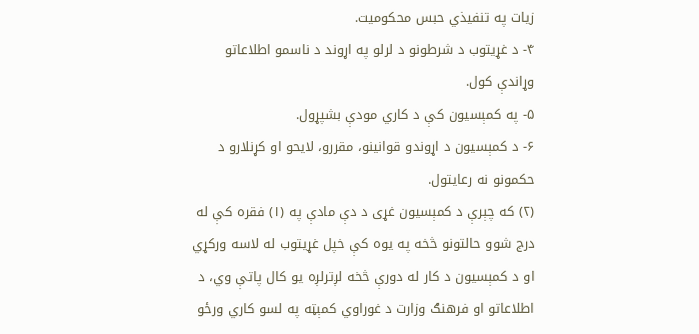زیات په تنفیذي حبس محکومیت.
۴- د غړیتوب د شرطونو د لرلو په اړوند د ناسمو اطلاعاتو وړاندې کول.
۵- په کمېسیون کې د کاري مودې بشپړول.
۶- د کمېسیون د اړوندو قوانینو، مقررو، لایحو او کړنلارو د حکمونو نه رعایتول.
(۲) که چېرې د کمېسیون غړی د دې مادې په (۱) فقره کې له درج شوو حالتونو څخه په یوه کې خپل غړیتوب له لاسه ورکړي او د کمېسیون د کار له دورې څخه لږترلږه یو کال پاتې وي، د اطلاعاتو او فرهنګ وزارت د غوراوي کمېټه په لسو کاري ورځو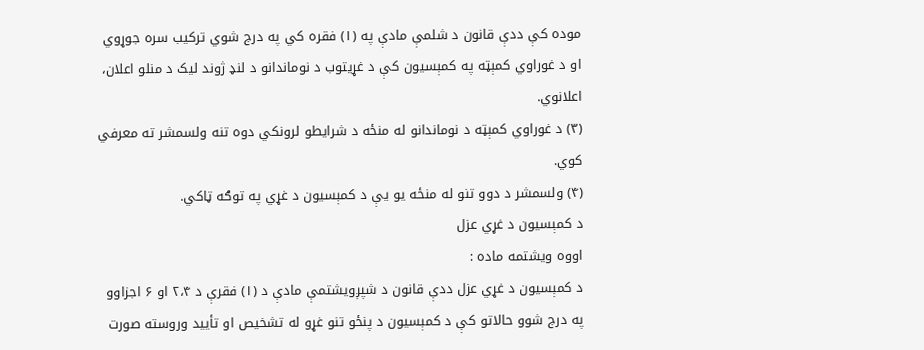موده کې ددې قانون د شلمې مادې په (۱) فقره کي په درج شوي ترکیب سره جوړوي او د غوراوي کمېټه په کمېسیون کې د غړیتوب د نوماندانو د لنډ ژوند لیک د منلو اعلان، اعلانوي.
(۳) د غوراوي کمېټه د نوماندانو له منځه د شرایطو لرونکي دوه تنه ولسمشر ته معرفي کوي.
(۴) ولسمشر د دوو تنو له منځه یو یې د کمېسیون د غړي په توګه ټاکي.
د کمېسيون د غړي عزل
اووه ويشتمه ماده :
د کمېسيون د غړي عزل ددې قانون د شپږويشتمې مادې د (۱) فقرې د ۲،۴ او ۶ اجزاوو په درج شوو حالاتو کې د کمېسيون د پنځو تنو غړو له تشخيص او تأييد وروسته صورت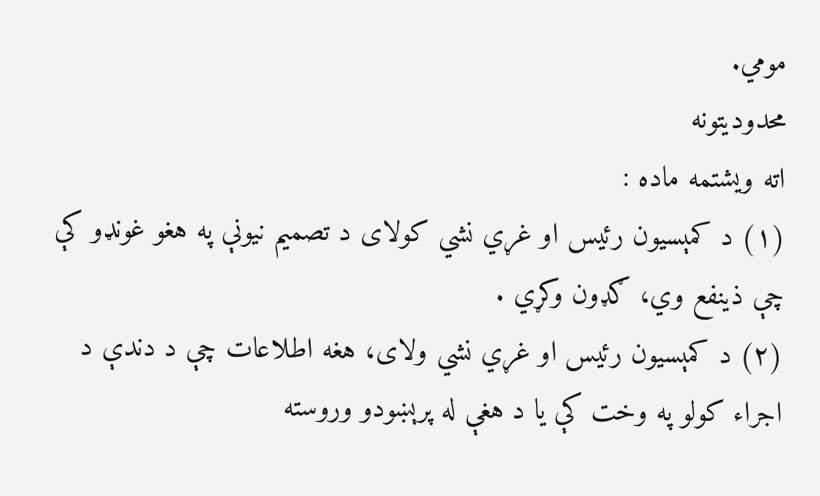مومي.
محدوديتونه
اته ويشتمه ماده :
(۱) د کمېسيون رئيس او غړي نشي کولای د تصميم نيونې په هغو غونډو کې چې ذينفع وي، ګډون وکړي .
(۲) د کمېسيون رئيس او غړي نشي ولای، هغه اطلاعات چې د دندې د اجراء کولو په وخت کې يا د هغې له پرېښودو وروسته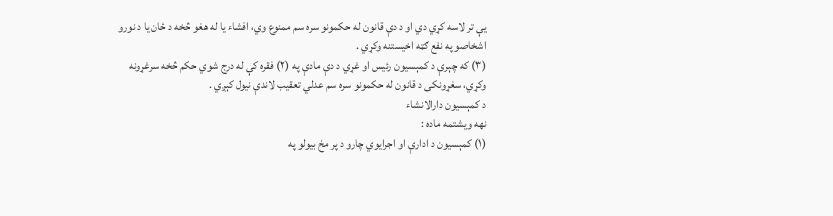يې تر لاسه کړي دي او د دې قانون له حکمونو سره سم ممنوع وي، افشاء يا له هغو څخه د ځان يا د نورو اشخاصو په نفع ګټه اخيستنه وکړي .
(۳) که چېرې د کمېسيون رئيس او غړي د دې مادې په (۲) فقره کې له درج شوي حکم څخه سرغړونه وکړي، سغړونکی د قانون له حکمونو سره سم عدلي تعقيب لاندې نيول کېږي .
د کمېسيون دارالانشاء
نهه ويشتمه ماده :
(۱) کمېسيون د ادارې او اجرايوي چارو د پر مخ بيولو په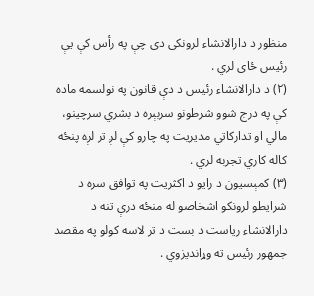منظور د دارالانشاء لرونکی دی چې په رأس کې يې رئيس ځای لري .
(۲) د دارالانشاء رئيس د دې قانون په نولسمه ماده کې په درج شوو شرطونو سربېره د بشري سرچينو، مالي او تدارکاتي مديريت په چارو کې لږ تر لږه پنځه کاله کاري تجربه لري .
(۳) کمېسيون د رايو د اکثريت په توافق سره د شرايطو لرونکو اشخاصو له منځه درې تنه د دارالانشاء رياست د بست د تر لاسه کولو په مقصد جمهور رئيس ته وړانديزوي .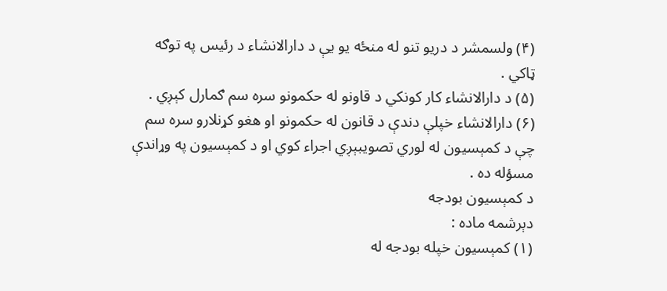(۴) ولسمشر د دريو تنو له منځه يو يې د دارالانشاء د رئيس په توګه ټاکي .
(۵) د دارالانشاء کار کونکي د قاونو له حکمونو سره سم ګمارل کېږي .
(۶) دارالانشاء خپلې دندې د قانون له حکمونو او هغو کړنلارو سره سم چې د کمېسيون له لوري تصويبېږي اجراء کوي او د کمېسيون په وړاندې مسؤله ده .
د کمېسيون بودجه
دېرشمه ماده :
(۱) کمېسيون خپله بودجه له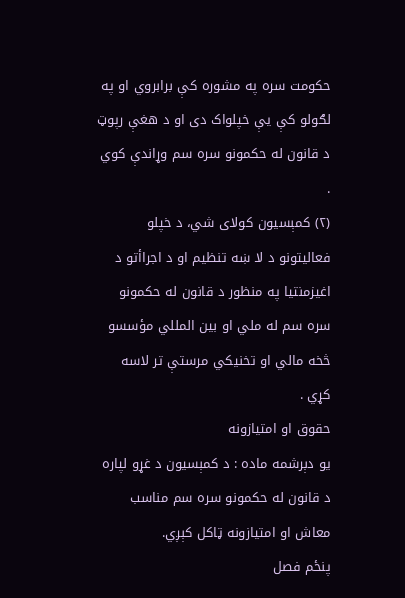حکومت سره په مشوره کې برابروي او په لګولو کې يې خپلواک دی او د هغې رپوټ د قانون له حکمونو سره سم وړاندې کوي .
(۲) کمېسيون کولای شي، د خپلو فعاليتونو د لا ښه تنظيم او د اجراأتو د اغيزمنتيا په منظور د قانون له حکمونو سره سم له ملي او بين المللي مؤسسو څخه مالي او تخنيکي مرستې تر لاسه کړي .
حقوق او امتيازونه
يو دېرشمه ماده : د کمېسيون د غړو لپاره د قانون له حکمونو سره سم مناسب معاش او امتيازونه ټاکل کېږي.
پنځم فصل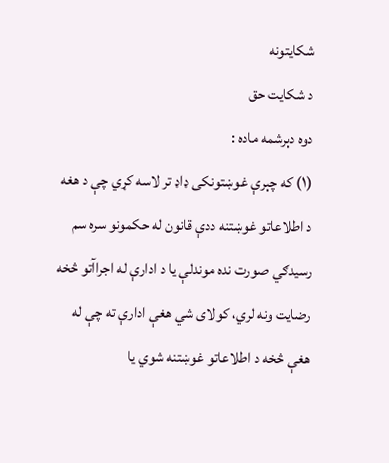شکايتونه
د شکايت حق
دوه دېرشمه ماده :
(۱) که چېرې غوښتونکی ډاډ تر لاسه کړي چې د هغه د اطلاعاتو غوښتنه ددې قانون له حکمونو سره سم رسيدګي صورت نده موندلې يا د ادارې له اجراآتو څخه رضايت ونه لري، کولای شي هغې ادارې ته چې له هغې څخه د اطلاعاتو غوښتنه شوي يا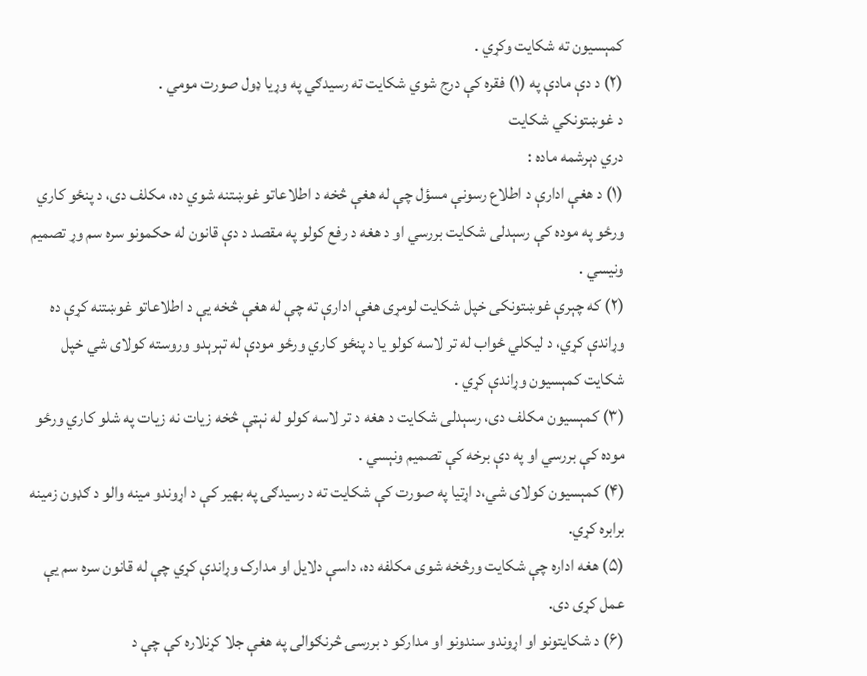کمېسيون ته شکايت وکړي .
(۲) د دې مادې په (۱) فقره کې درج شوي شکايت ته رسيدګي په وړيا ډول صورت مومي .
د غوښتونکي شکايت
دري دېرشمه ماده :
(۱) د هغې ادارې د اطلاع رسونې مسؤل چې له هغې څخه د اطلاعاتو غوښتنه شوي ده، مکلف دی، د پنځو کاري ورځو په موده کې رسېدلی شکايت بررسي او د هغه د رفع کولو په مقصد د دې قانون له حکمونو سره سم وړ تصميم ونيسي .
(۲) که چېرې غوښتونکی خپل شکايت لومړی هغې ادارې ته چې له هغې څخه يې د اطلاعاتو غوښتنه کړې ده وړاندې کړي، د ليکلي ځواب له تر لاسه کولو يا د پنځو کاري ورځو مودې له تېرېدو وروسته کولای شي خپل شکايت کمېسيون وړاندې کړي .
(۳) کمېسيون مکلف دی، رسېدلی شکايت د هغه د تر لاسه کولو له نېټې څخه زيات نه زيات په شلو کاري ورځو موده کې بررسي او په دې برخه کې تصميم ونېسي .
(۴) کمېسيون کولای شي،د اړتيا په صورت کې شکايت ته د رسيدګۍ په بهير کې د اړوندو مينه والو د ګډون زمينه برابره کړي.
(۵) هغه اداره چې شکايت ورڅخه شوی مکلفه ده، داسې دلايل او مدارک وړاندې کړي چې له قانون سره سم يې عمل کړی دی.
(۶) د شکايتونو او اړوندو سندونو او مدارکو د بررسۍ څرنګوالی په هغې جلا کړنلاره کې چې د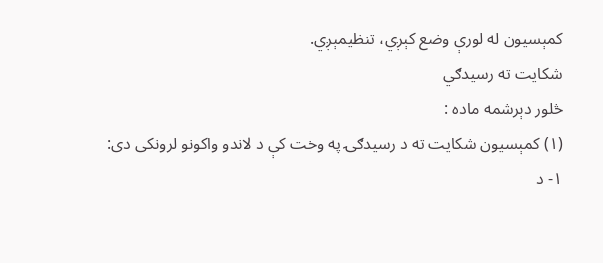کمېسيون له لورې وضع کېږي، تنظيمېږي.
شکايت ته رسيدګي
څلور دېرشمه ماده :
(۱) کمېسيون شکايت ته د رسيدګۍ په وخت کې د لاندو واکونو لرونکی دی:
۱- د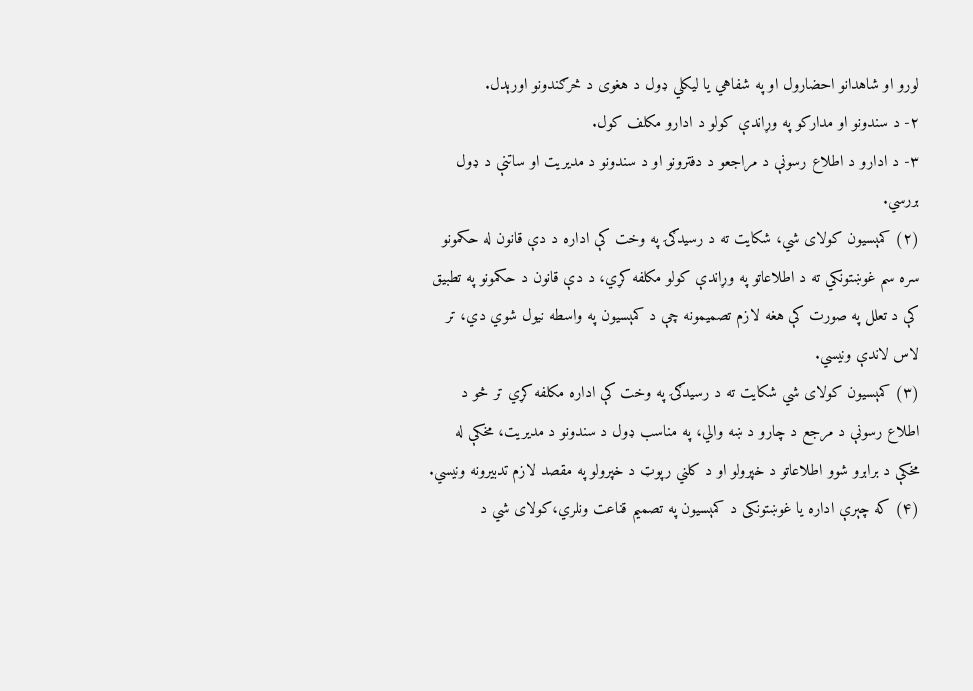لورو او شاهدانو احضارول او په شفاهي يا ليکلي ډول د هغوی د څرګندونو اورېدل.
۲- د سندونو او مدارکو په وړاندې کولو د ادارو مکلف کول.
۳- د ادارو د اطلاع رسونې د مراجعو د دفترونو او د سندونو د مديريت او ساتنې د ډول بررسي.
(۲) کمېسيون کولای شي، شکايت ته د رسيدګۍ په وخت کې اداره د دې قانون له حکمونو سره سم غوښتونکي ته د اطلاعاتو په وړاندې کولو مکلفه کړي، د دې قانون د حکمونو په تطبيق کې د تعلل په صورت کې هغه لازم تصميمونه چې د کمېسيون په واسطه نيول شوي دي، تر لاس لاندې ونيسي.
(۳) کمېسيون کولای شي شکايت ته د رسيدګۍ په وخت کې اداره مکلفه کړي تر څو د اطلاع رسونې د مرجع د چارو د ښه والي، په مناسب ډول د سندونو د مديريت، مخکې له مخکې د برابرو شوو اطلاعاتو د خپرولو او د کلني رپوټ د خپرولو په مقصد لازم تدبيرونه ونيسي.
(۴) که چېرې اداره يا غوښتونکی د کمېسيون په تصميم قناعت ونلري،کولای شي د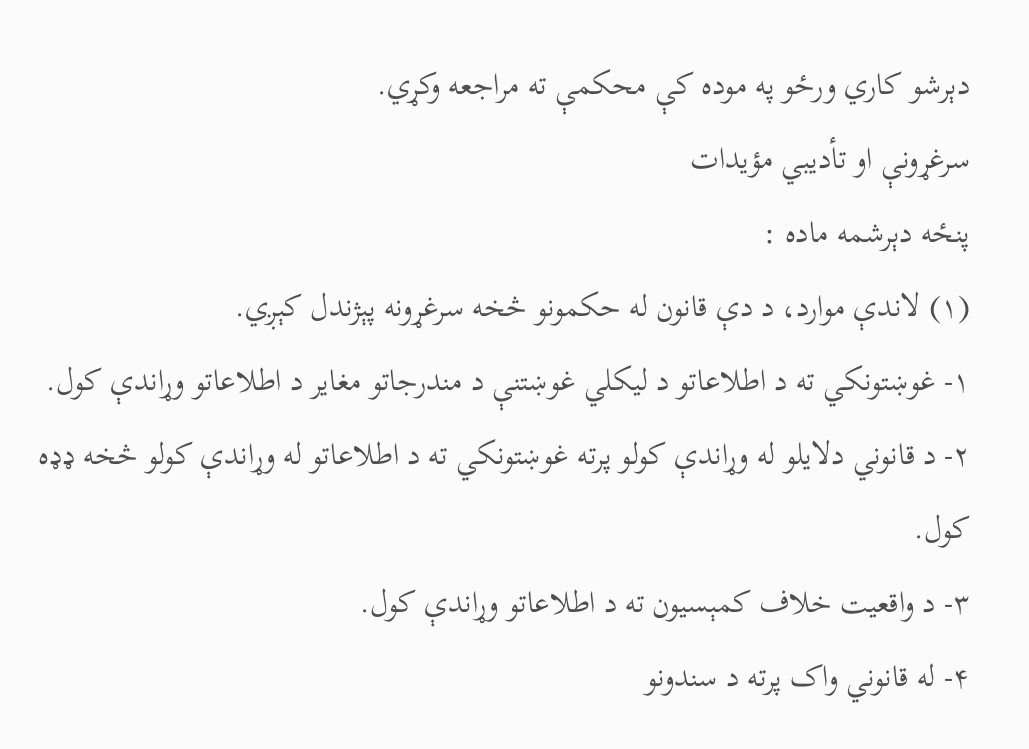دېرشو کاري ورځو په موده کې محکمې ته مراجعه وکړي.
سرغړونې او تأديبي مؤيدات
پنځه دېرشمه ماده :
(۱) لاندې موارد، د دې قانون له حکمونو څخه سرغړونه پېژندل کېږي.
۱- غوښتونکي ته د اطلاعاتو د ليکلي غوښتنې د مندرجاتو مغاير د اطلاعاتو وړاندې کول.
۲- د قانوني دلايلو له وړاندې کولو پرته غوښتونکي ته د اطلاعاتو له وړاندې کولو څخه ډډه کول.
۳- د واقعيت خلاف کمېسيون ته د اطلاعاتو وړاندې کول.
۴- له قانوني واک پرته د سندونو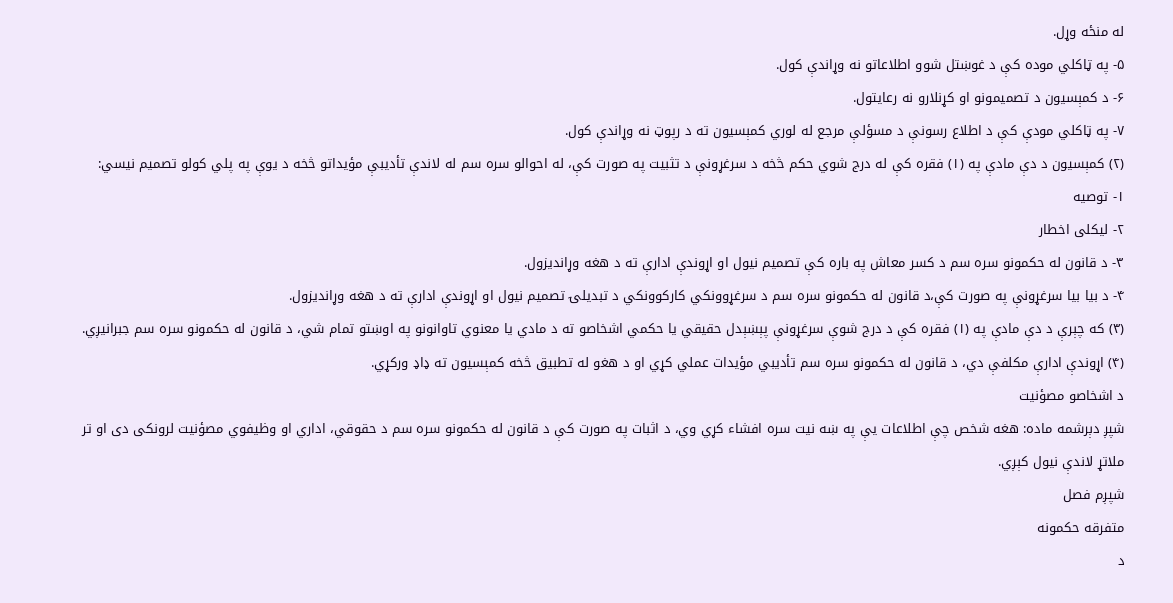له منځه وړل.
۵- په ټاکلي موده کې د غوښتل شوو اطلاعاتو نه وړاندې کول.
۶- د کمېسيون د تصميمونو او کړنلارو نه رعايتول.
۷- په ټاکلي مودې کې د اطلاع رسونې د مسؤلې مرجع له لوري کمېسيون ته د رپوټ نه وړاندې کول.
(۲) کمېسيون د دې مادې په (۱) فقره کې له درج شوي حکم څخه د سرغړونې د تثبيت په صورت کې، له احوالو سره سم له لاندې تأديبې مؤيداتو څخه د يوې په پلي کولو تصميم نيسي:
۱- توصيه
۲- ليکلی اخطار
۳- د قانون له حکمونو سره سم د کسر معاش په باره کې تصميم نيول او اړوندې ادارې ته د هغه وړانديزول.
۴- د بيا بيا سرغړونې په صورت کې،د قانون له حکمونو سره سم د سرغړوونکي کارکوونکي د تبديلۍ تصميم نيول او اړوندې ادارې ته د هغه وړانديزول.
(۳) که چېرې د دې مادې په (۱) فقره کې د درج شوې سرغړونې پېښېدل حقيقي يا حکمي اشخاصو ته د مادي يا معنوي تاوانونو په اوښتو تمام شي، د قانون له حکمونو سره سم جبرانيږي.
(۴) اړوندې ادارې مکلفې دي، د قانون له حکمونو سره سم تأديبي مؤيدات عملي کړي او د هغو له تطبيق څخه کمېسيون ته ډاډ ورکړي.
د اشخاصو مصؤنيت
شپږ دېرشمه ماده: هغه شخص چې اطلاعات يې په ښه نيت سره افشاء کړي وي، د اثبات په صورت کې د قانون له حکمونو سره سم د حقوقي، اداري او وظيفوي مصؤنيت لرونکی دی او تر ملاتړ لاندې نيول کېږي.
شپږم فصل
متفرقه حکمونه
د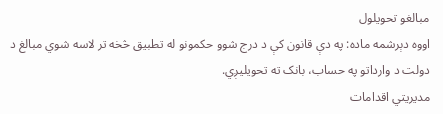مبالغو تحويلول
اووه دېرشمه ماده: په دې قانون کې د درج شوو حکمونو له تطبيق څخه تر لاسه شوي مبالغ د دولت د وارداتو په حساب، بانک ته تحويليږي.
مديريتي اقدامات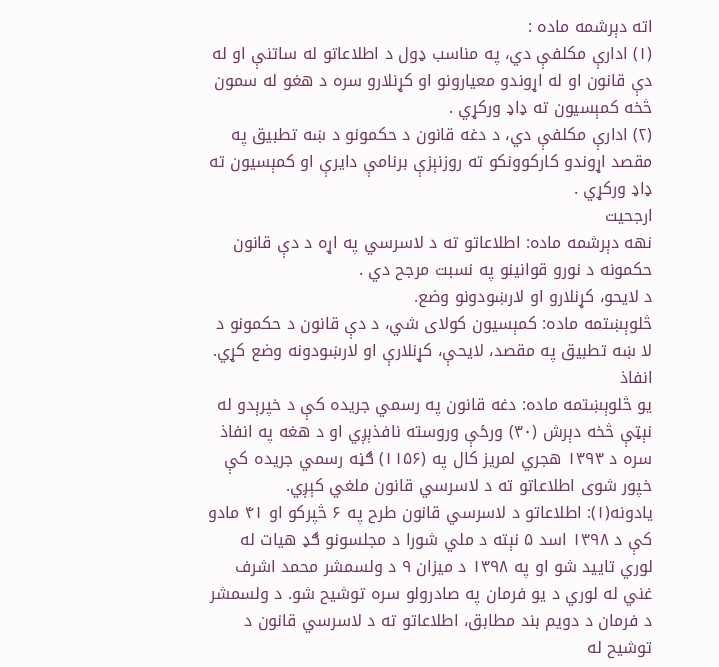اته دېرشمه ماده :
(۱) ادارې مکلفې دي، په مناسب ډول د اطلاعاتو له ساتنې او له دې قانون او له اړوندو معيارونو او کړنلارو سره د هغو له سمون څخه کمېسيون ته ډاډ ورکړي .
(۲) ادارې مکلفې دي، د دغه قانون د حکمونو د ښه تطبيق په مقصد اړوندو کارکوونکو ته روزنېزې برنامې دايرې او کمېسيون ته ډاډ ورکړي .
ارجحيت
نهه دېرشمه ماده: اطلاعاتو ته د لاسرسي په اړه د دې قانون حکمونه د نورو قوانينو په نسبت مرجح دي .
د لايحو، کړنلارو او لارښودونو وضع.
څلوېښتمه ماده: کمېسيون کولای شي، د دې قانون د حکمونو د لا ښه تطبيق په مقصد، لايحې، کړنلارې او لارښودونه وضع کړي.
انفاذ
يو څلوېښتمه ماده: دغه قانون په رسمي جريده کې د خپرېدو له نېټې څخه دېرش (۳۰) ورځې وروسته نافذېږي او د هغه په انفاذ سره د ۱۳۹۳ هجري لمريز کال په (۱۱۵۶) ګڼه رسمي جريده کې خپور شوی اطلاعاتو ته د لاسرسي قانون ملغي کېږي.
يادونه(۱): اطلاعاتو د لاسرسي قانون طرح په ۶ څپرکو او ۴۱ مادو کې د ۱۳۹۸ اسد ۵ نېته د ملي شورا د مجلسونو ګډ هيات له لوري تاييد شو او په ۱۳۹۸ د ميزان ۹ د ولسمشر محمد اشرف غني له لوري د يو فرمان په صادرولو سره توشيح شو. د ولسمشر د فرمان د دويم بند مطابق، اطلاعاتو ته د لاسرسي قانون د توشيح له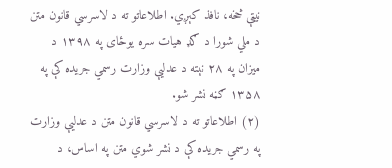نيټې څخه، نافذ کېږي. اطلاعاتو ته د لاسرسي قانون متن د ملي شورا د ګډ هيات سره يوځای په ۱۳۹۸ د ميزان په ۲۸ نېته د عدليې وزارت رسمي جريده کې په ۱۳۵۸ ګڼه نشر شو.
(۲) اطلاعاتو ته د لاسرسي قانون متن د عدليې وزارت په رسمي جريده کې د نشر شوي متن په اساس، د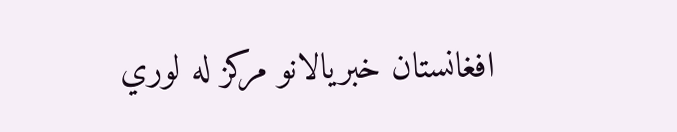افغانستان خبريالانو مرکز له لوري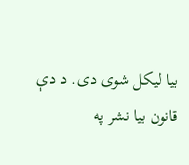بيا ليکل شوی دی. د دې قانون بيا نشر په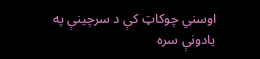اوسني چوکاټ کې د سرچينې په يادونې سره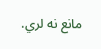مانع نه لري.